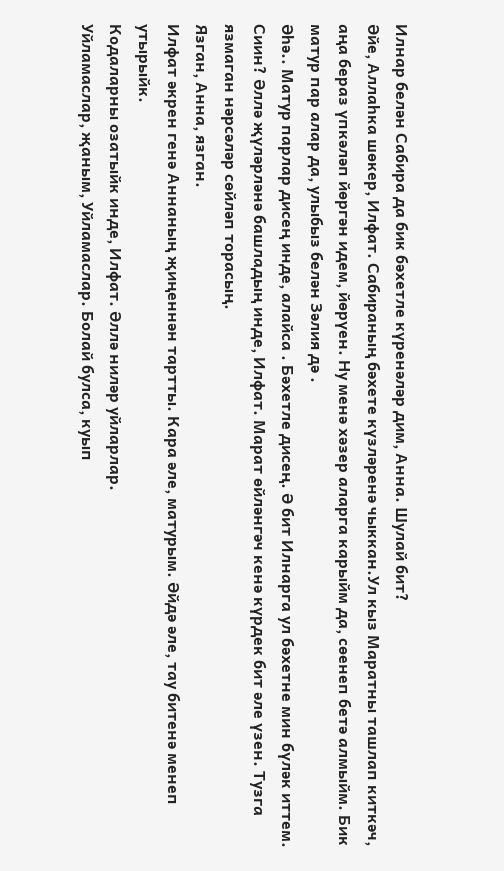Илнар белән Сабира да бик бәхетле күренәләр дим, Анна. Шулай бит?
Әйе, Аллаһка шөкер, Илфат. Сабираның бәхете күзләренә чыккан.Ул кыз Маратны ташлап киткәч, аңа бераз үпкәләп йөргән идем, йөрүен. Ну менә хәзер аларга карыйм да, сөенеп бетә алмыйм. Бик матур пар алар да, улыбыз белән Зәлия дә .
Әһә.. Матур парлар дисең инде, алайса . Бәхетле дисең. Ә бит Илнарга ул бәхетне мин бүләк иттем.
Сиин? Әллә җүләрләнә башладың инде, Илфат. Марат өйләнгәч кенә күрдек бит әле үзен. Тузга язмаган нәрсәләр сөйләп торасың.
Язган, Анна, язган.
Илфат әкрен генә Аннаның җиңеннән тартты. Кара әле, матурым. Әйдә әле, тау битенә менеп утырыйк.
Кодаларны озатыйк инде, Илфат. Әллә ниләр уйларлар.
Уйламаслар, җаным, Уйламаслар. Болай булса, куып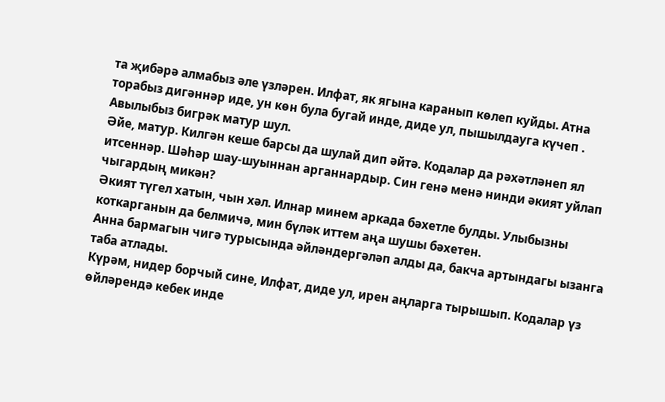та җибәрә алмабыз әле үзләрен. Илфат, як ягына каранып көлеп куйды. Атна торабыз дигәннәр иде, ун көн була бугай инде, диде ул, пышылдауга күчеп . Авылыбыз бигрәк матур шул.
Әйе, матур. Килгән кеше барсы да шулай дип әйтә. Кодалар да рәхәтләнеп ял итсеннәр. Шәһәр шау-шуыннан арганнардыр. Син генә менә нинди әкият уйлап чыгардың микән?
Әкият түгел хатын, чын хәл. Илнар минем аркада бәхетле булды. Улыбызны коткарганын да белмичә, мин бүләк иттем аңа шушы бәхетен.
Анна бармагын чигә турысында әйләндергәләп алды да, бакча артындагы ызанга таба атлады.
Күрәм, нидер борчый сине, Илфат, диде ул, ирен аңларга тырышып. Кодалар үз өйләрендә кебек инде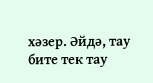хәзер. Әйдә, тау бите тек тау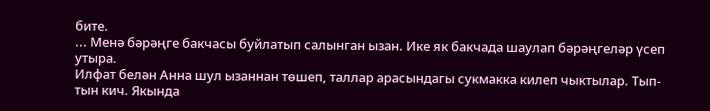бите.
... Менә бәрәңге бакчасы буйлатып салынган ызан. Ике як бакчада шаулап бәрәңгеләр үсеп утыра.
Илфат белән Анна шул ызаннан төшеп, таллар арасындагы сукмакка килеп чыктылар. Тып-тын кич. Якында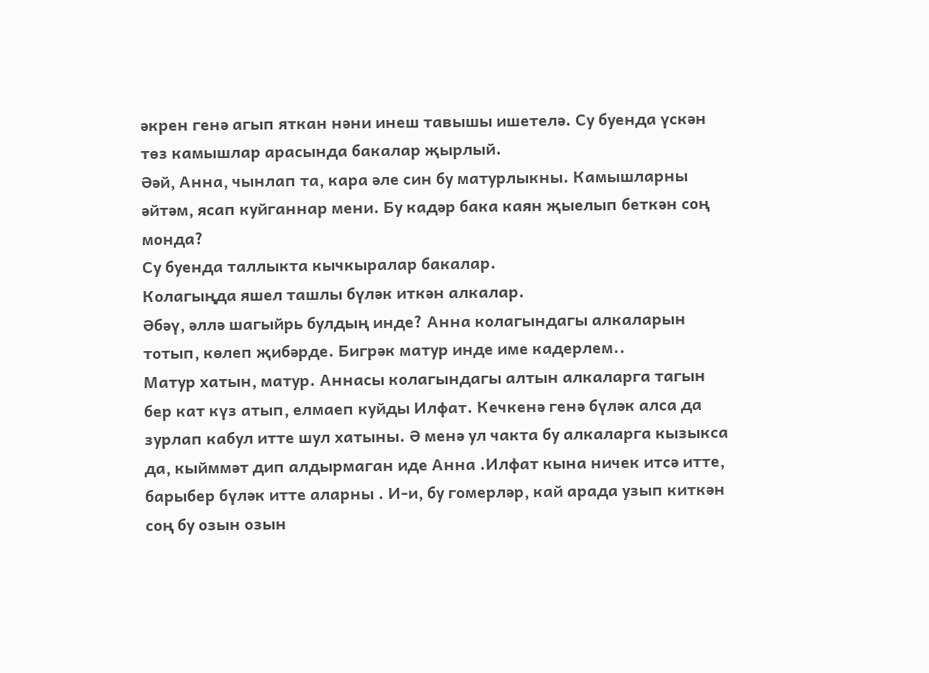әкрен генә агып яткан нәни инеш тавышы ишетелә. Су буенда үскән төз камышлар арасында бакалар җырлый.
Әәй, Анна, чынлап та, кара әле син бу матурлыкны. Камышларны әйтәм, ясап куйганнар мени. Бу кадәр бака каян җыелып беткән соң монда?
Су буенда таллыкта кычкыралар бакалар.
Колагыңда яшел ташлы бүләк иткән алкалар.
Әбәү, әллә шагыйрь булдың инде? Анна колагындагы алкаларын тотып, көлеп җибәрде. Бигрәк матур инде име кадерлем..
Матур хатын, матур. Аннасы колагындагы алтын алкаларга тагын бер кат күз атып, елмаеп куйды Илфат. Кечкенә генә бүләк алса да зурлап кабул итте шул хатыны. Ә менә ул чакта бу алкаларга кызыкса да, кыйммәт дип алдырмаган иде Анна .Илфат кына ничек итсә итте, барыбер бүләк итте аларны . И-и, бу гомерләр, кай арада узып киткән соң бу озын озын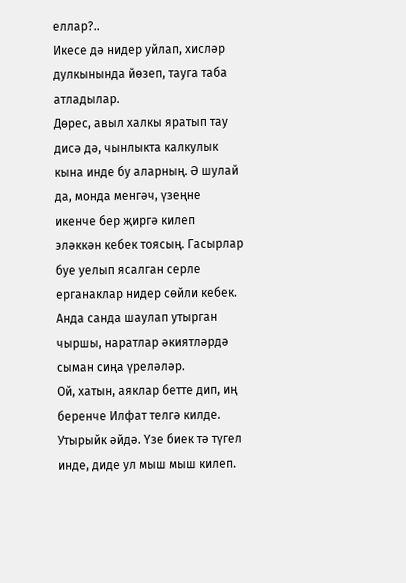еллар?..
Икесе дә нидер уйлап, хисләр дулкынында йөзеп, тауга таба атладылар.
Дөрес, авыл халкы яратып тау дисә дә, чынлыкта калкулык кына инде бу аларның. Ә шулай да, монда менгәч, үзеңне икенче бер җиргә килеп эләккән кебек тоясың. Гасырлар буе уелып ясалган серле ерганаклар нидер сөйли кебек. Анда санда шаулап утырган чыршы, наратлар әкиятләрдә сыман сиңа үреләләр.
Ой, хатын, аяклар бетте дип, иң беренче Илфат телгә килде. Утырыйк әйдә. Үзе биек тә түгел инде, диде ул мыш мыш килеп.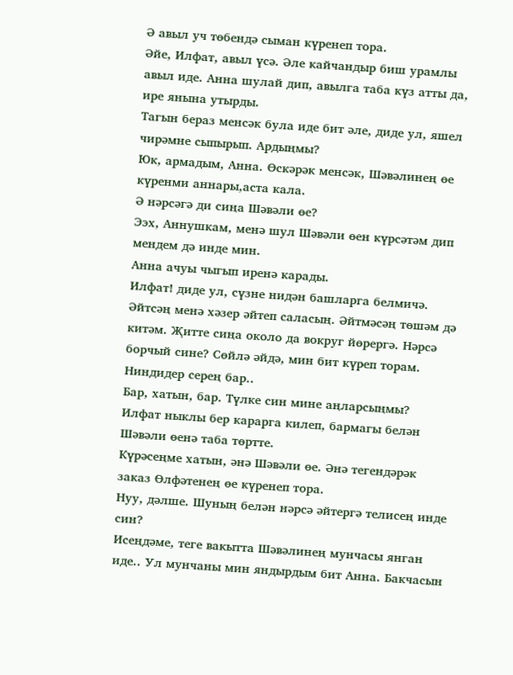Ә авыл уч төбендә сыман күренеп тора.
Әйе, Илфат, авыл үсә. Әле кайчандыр биш урамлы авыл иде. Анна шулай дип, авылга таба күз атты да, ире янына утырды.
Тагын бераз менсәк була иде бит әле, диде ул, яшел чирәмне сыпырып. Ардыңмы?
Юк, армадым, Анна. Өскәрәк менсәк, Шәвәлинең өе күренми аннары,аста кала.
Ә нәрсәгә ди сиңа Шәвәли өе?
Ээх, Аннушкам, менә шул Шәвәли өен күрсәтәм дип мендем дә инде мин.
Анна ачуы чыгып иренә карады.
Илфат! диде ул, сүзне нидән башларга белмичә. Әйтсәң менә хәзер әйтеп саласың. Әйтмәсәң төшәм дә китәм. Җитте сиңа около да вокруг йөрергә. Нәрсә борчый сине? Сөйлә әйдә, мин бит күреп торам. Ниндидер серең бар..
Бар, хатын, бар. Түлке син мине аңларсыңмы?
Илфат ныклы бер карарга килеп, бармагы белән Шәвәли өенә таба төртте.
Күрәсеңме хатын, әнә Шәвәли өе. Әнә тегендәрәк заказ Өлфәтенең өе күренеп тора.
Нуу, дәлше. Шуның белән нәрсә әйтергә телисең инде син?
Исеңдәме, теге вакытта Шәвәлинең мунчасы янган иде.. Ул мунчаны мин яндырдым бит Анна. Бакчасын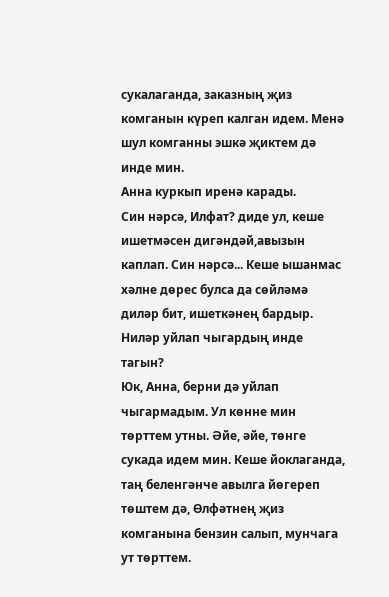сукалаганда, заказның җиз комганын күреп калган идем. Менә шул комганны эшкә җиктем дә инде мин.
Анна куркып иренә карады.
Син нәрсә, Илфат? диде ул, кеше ишетмәсен дигәндәй,авызын каплап. Син нәрсә... Кеше ышанмас хәлне дөрес булса да сөйләмә диләр бит, ишеткәнең бардыр. Ниләр уйлап чыгардың инде тагын?
Юк, Анна, берни дә уйлап чыгармадым. Ул көнне мин төрттем утны. Әйе, әйе, төнге сукада идем мин. Кеше йоклаганда, таң беленгәнче авылга йөгереп төштем дә, Өлфәтнең җиз комганына бензин салып, мунчага ут төрттем.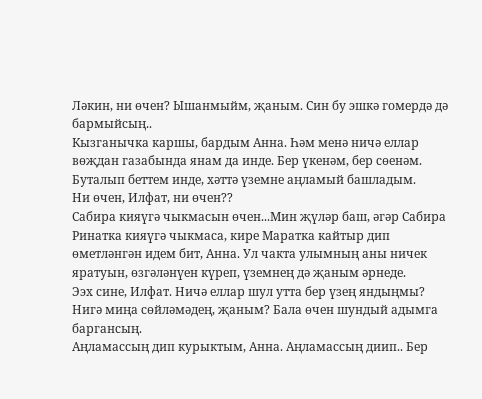Ләкин, ни өчен? Ышанмыйм, җаным. Син бу эшкә гомердә дә бармыйсың..
Кызганычка каршы, бардым Анна. Һәм менә ничә еллар вөҗдан газабында янам да инде. Бер үкенәм, бер сөенәм. Буталып беттем инде, хәттә үземне аңламый башладым.
Ни өчен, Илфат, ни өчен??
Сабира кияүгә чыкмасын өчен...Мин җүләр баш, әгәр Сабира Ринатка кияүгә чыкмаса, кире Маратка кайтыр дип өметләнгән идем бит, Анна. Ул чакта улымның аны ничек яратуын, өзгәләнүен күреп, үземнең дә җаным әрнеде.
Ээх сине, Илфат. Ничә еллар шул утта бер үзең яндыңмы? Нигә миңа сөйләмәдең, җаным? Бала өчен шундый адымга баргансың.
Аңламассың дип курыктым, Анна. Аңламассың диип.. Бер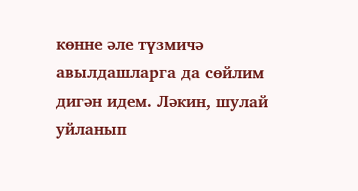көнне әле түзмичә авылдашларга да сөйлим дигән идем. Ләкин, шулай уйланып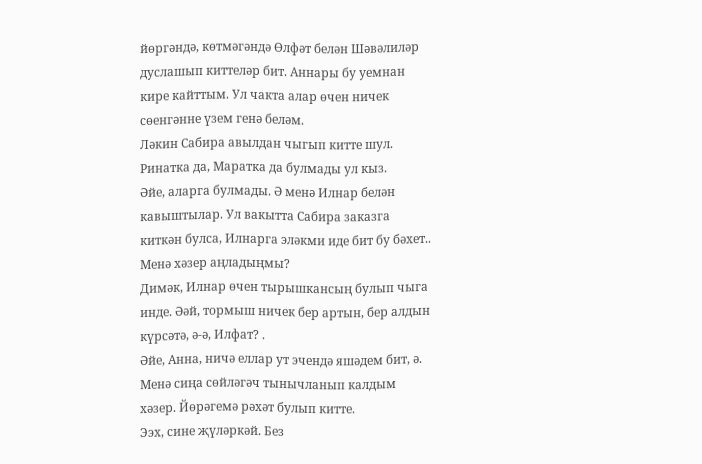йөргәндә, көтмәгәндә Өлфәт белән Шәвәлиләр дуслашып киттеләр бит. Аннары бу уемнан кире кайттым. Ул чакта алар өчен ничек сөенгәнне үзем генә беләм.
Ләкин Сабира авылдан чыгып китте шул. Ринатка да, Маратка да булмады ул кыз.
Әйе, аларга булмады. Ә менә Илнар белән кавыштылар. Ул вакытта Сабира заказга киткән булса, Илнарга эләкми иде бит бу бәхет.. Менә хәзер аңладыңмы?
Димәк, Илнар өчен тырышкансың булып чыга инде. Әәй, тормыш ничек бер артын, бер алдын күрсәтә, ә-ә, Илфат? .
Әйе, Анна, ничә еллар ут эчендә яшәдем бит, ә. Менә сиңа сөйләгәч тынычланып калдым хәзер. Йөрәгемә рәхәт булып китте.
Ээх, сине җүләркәй. Без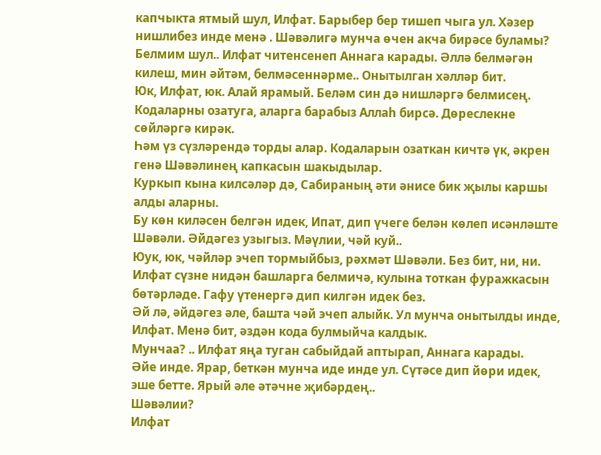капчыкта ятмый шул, Илфат. Барыбер бер тишеп чыга ул. Хәзер нишлибез инде менә . Шәвәлигә мунча өчен акча бирәсе буламы?
Белмим шул.. Илфат читенсенеп Аннага карады. Әллә белмәгән килеш, мин әйтәм, белмәсеннәрме.. Онытылган хәлләр бит.
Юк, Илфат, юк. Алай ярамый. Беләм син дә нишләргә белмисең. Кодаларны озатуга, аларга барабыз Аллаһ бирсә. Дөреслекне сөйләргә кирәк.
Һәм үз сүзләрендә торды алар. Кодаларын озаткан кичтә үк, әкрен генә Шәвәлинең капкасын шакыдылар.
Куркып кына килсәләр дә, Сабираның әти әнисе бик җылы каршы алды аларны.
Бу көн киләсен белгән идек, Ипат, дип үчеге белән көлеп исәнләште Шәвәли. Әйдәгез узыгыз. Мәүлии, чәй куй..
Юук, юк, чәйләр эчеп тормыйбыз, рәхмәт Шәвәли. Без бит, ни, ни. Илфат сүзне нидән башларга белмичә, кулына тоткан фуражкасын бөтәрләде. Гафу үтенергә дип килгән идек без.
Әй лә, әйдәгез әле, башта чәй эчеп алыйк. Ул мунча онытылды инде, Илфат. Менә бит, әздән кода булмыйча калдык.
Мунчаа? .. Илфат яңа туган сабыйдай аптырап, Аннага карады.
Әйе инде. Ярар, беткән мунча иде инде ул. Сүтәсе дип йөри идек, эше бетте. Ярый әле әтәчне җибәрдең..
Шәвәлии?
Илфат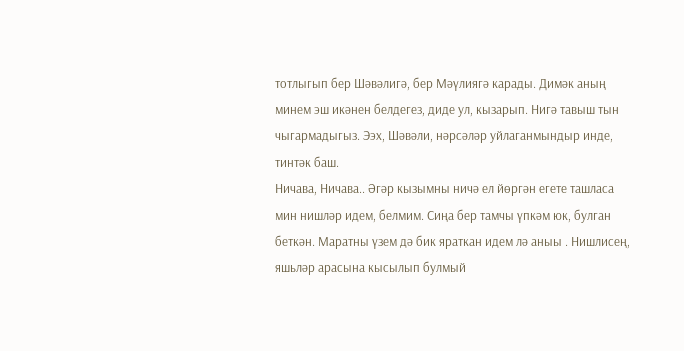тотлыгып бер Шәвәлигә, бер Мәүлиягә карады. Димәк аның минем эш икәнен белдегез, диде ул, кызарып. Нигә тавыш тын чыгармадыгыз. Ээх, Шәвәли, нәрсәләр уйлаганмындыр инде, тинтәк баш.
Ничава, Ничава.. Әгәр кызымны ничә ел йөргән егете ташласа мин нишләр идем, белмим. Сиңа бер тамчы үпкәм юк, булган беткән. Маратны үзем дә бик яраткан идем лә аныы . Нишлисең, яшьләр арасына кысылып булмый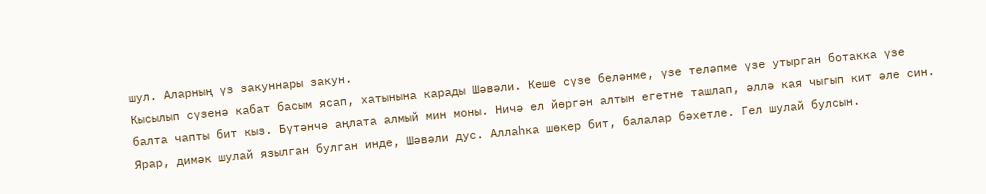шул. Аларның үз закуннары закун.
Кысылып сүзенә кабат басым ясап, хатынына карады Шәвәли. Кеше сүзе беләнме, үзе теләпме үзе утырган ботакка үзе балта чапты бит кыз. Бүтәнчә аңлата алмый мин моны. Ничә ел йөргән алтын егетне ташлап, әллә кая чыгып кит әле син.
Ярар, димәк шулай язылган булган инде, Шәвәли дус. Аллаһка шөкер бит, балалар бәхетле. Гел шулай булсын.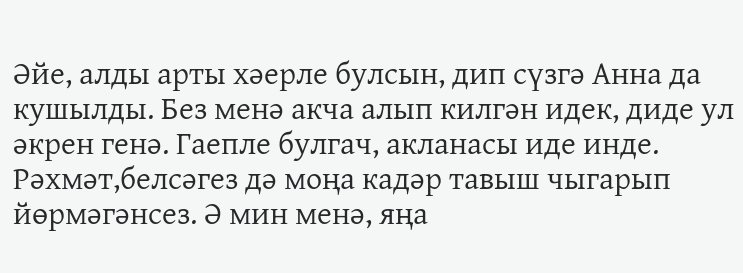Әйе, алды арты хәерле булсын, дип сүзгә Анна да кушылды. Без менә акча алып килгән идек, диде ул әкрен генә. Гаепле булгач, акланасы иде инде. Рәхмәт,белсәгез дә моңа кадәр тавыш чыгарып йөрмәгәнсез. Ә мин менә, яңа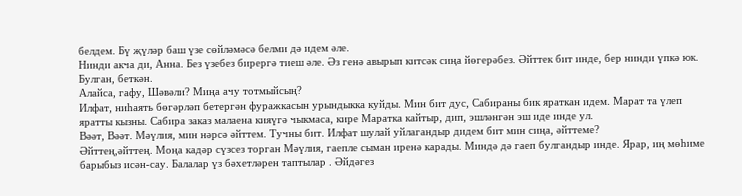белдем. Бү җүләр баш үзе сөйләмәсә белми дә идем әле.
Нинди акча ди, Анна. Без үзебез бирергә тиеш әле. Әз генә авырып китсәк сиңа йөгерәбез. Әйттек бит инде, бер нинди үпкә юк. Булган, беткән.
Алайса, гафу, Шәвәли? Миңа ачу тотмыйсың?
Илфат, ниһаять бөгәрләп бетергән фуражкасын урындыкка куйды. Мин бит дус, Сабираны бик яраткан идем. Марат та үлеп яратты кызны. Сабира заказ малаена кияүгә чыкмаса, кире Маратка кайтыр, дип, эшләнгән эш иде инде ул.
Вәәт, Вәәт. Мәүлия, мин нәрсә әйттем. Тучны бит. Илфат шулай уйлагандыр дидем бит мин сиңа, әйттеме?
Әйттең,әйттең. Моңа кадәр сүзсез торган Мәүлия, гаепле сыман иренә карады. Миндә дә гаеп булгандыр инде. Ярар, иң мөһиме барыбыз исән-сау. Балалар үз бәхетләрен таптылар . Әйдәгез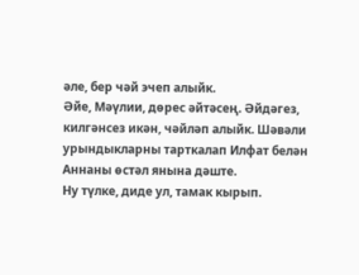әле, бер чәй эчеп алыйк.
Әйе, Мәүлии, дөрес әйтәсең. Әйдәгез, килгәнсез икән, чәйләп алыйк. Шәвәли урындыкларны тарткалап Илфат белән Аннаны өстәл янына дәште.
Ну түлке, диде ул, тамак кырып.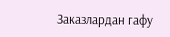Заказлардан гафу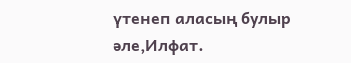үтенеп аласың булыр әле,Илфат.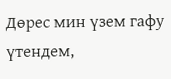Дөрес мин үзем гафу үтендем,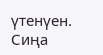үтенүен. Сиңа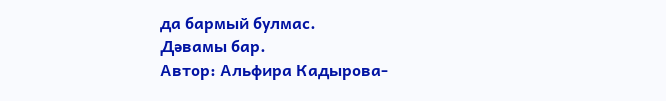да бармый булмас.
Дәвамы бар.
Автор: Альфира Кадырова-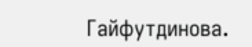Гайфутдинова.